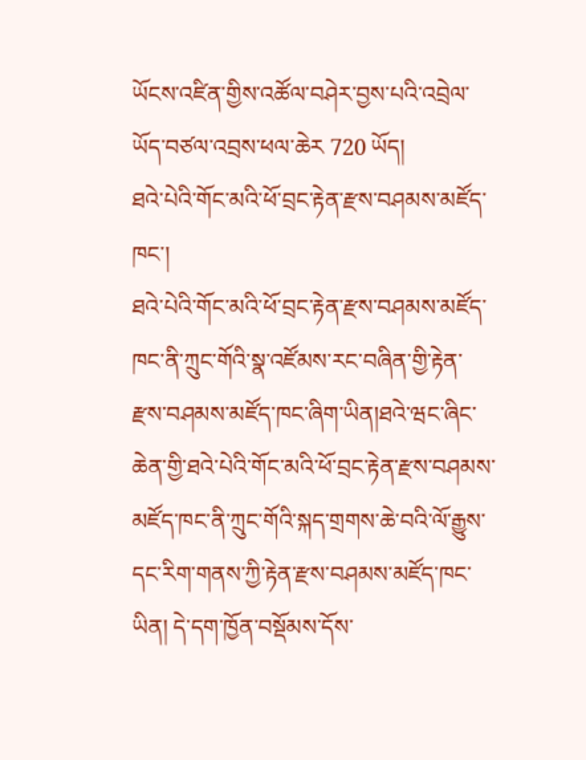ཡོངས་འཛིན་གྱིས་འཚོལ་བཤེར་བྱས་པའི་འབྲེལ་ཡོད་བཙལ་འབྲས་ཕལ་ཆེར 720 ཡོད།
ཐའེ་པེའི་གོང་མའི་ཕོ་བྲང་རྟེན་རྫས་བཤམས་མཛོད་ཁང་།
ཐའེ་པེའི་གོང་མའི་ཕོ་བྲང་རྟེན་རྫས་བཤམས་མཛོད་ཁང་ནི་ཀྲུང་གོའི་སྣ་འཛོམས་རང་བཞིན་གྱི་རྟེན་རྫས་བཤམས་མཛོད་ཁང་ཞིག་ཡིན།ཐའེ་ཝང་ཞིང་ཆེན་གྱི་ཐའེ་པེའི་གོང་མའི་ཕོ་བྲང་རྟེན་རྫས་བཤམས་མཛོད་ཁང་ནི་ཀྲུང་གོའི་སྐད་གྲགས་ཆེ་བའི་ལོ་རྒྱུས་དང་རིག་གནས་ཀྱི་རྟེན་རྫས་བཤམས་མཛོད་ཁང་ཡིན། དེ་དག་ཁྱོན་བསྡོམས་དོས་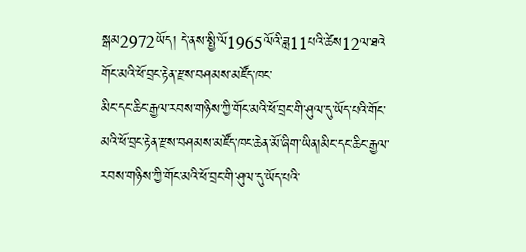སྒམ2972ཡོད། དེ་ནས་སྤྱི་ལོ1965ལོའི་ཟླ11པའི་ཚེས12ལ་ཐའེ
གོང་མའི་ཕོ་བྲང་རྟེན་རྫས་བཤམས་མཛོད་ཁང་
མིང་དང་ཆིང་རྒྱལ་རབས་གཉིས་ཀྱི་གོང་མའི་ཕོ་བྲང་གི་ཤུལ་དུ་ཡོད་པའི་གོང་མའི་ཕོ་བྲང་རྟེན་རྫས་བཤམས་མཛོད་ཁང་ཆེན་མོ་ཞིག་ཡིན།མིང་དང་ཆིང་རྒྱལ་རབས་གཉིས་ཀྱི་གོང་མའི་ཕོ་བྲང་གི་ཤུལ་དུ་ཡོད་པའི་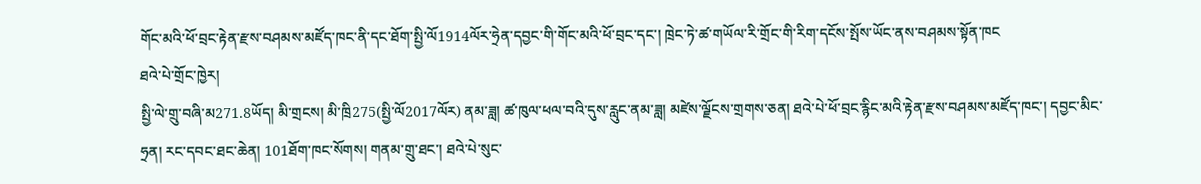གོང་མའི་ཕོ་བྲང་རྟེན་རྫས་བཤམས་མཛོད་ཁང་ནི་དང་ཐོག་སྤྱི་ལོ1914ལོར་ཧྲེན་དབྱང་གི་གོང་མའི་ཕོ་བྲང་དང་། ཁྲེང་ཏེ་ཚ་གཡོལ་རི་གྲོང་གི་རིག་དངོས་སྤོས་ཡོང་ནས་བཤམས་སྟོན་ཁང
ཐའེ་པེ་གྲོང་ཁྱེར།
སྤྱི་ལེ་གྲུ་བཞི་མ271.8ཡོད། མི་གྲངས། མི་ཁྲི275(སྤྱི་ལོ2017ལོར) ནམ་ཟླ། ཚ་ཁུལ་ཕལ་བའི་དུས་རླུང་ནམ་ཟླ། མཛེས་ལྗོངས་གྲགས་ཅན། ཐའེ་པེ་ཕོ་བྲང་རྙིང་མའི་རྟེན་རྫས་བཤམས་མཛོད་ཁང་། དབྱང་མིང་ཧྲན། རང་དབང་ཐང་ཆེན། 101ཐོག་ཁང་སོགས། གནམ་གྲུ་ཐང་། ཐའེ་པེ་སུང་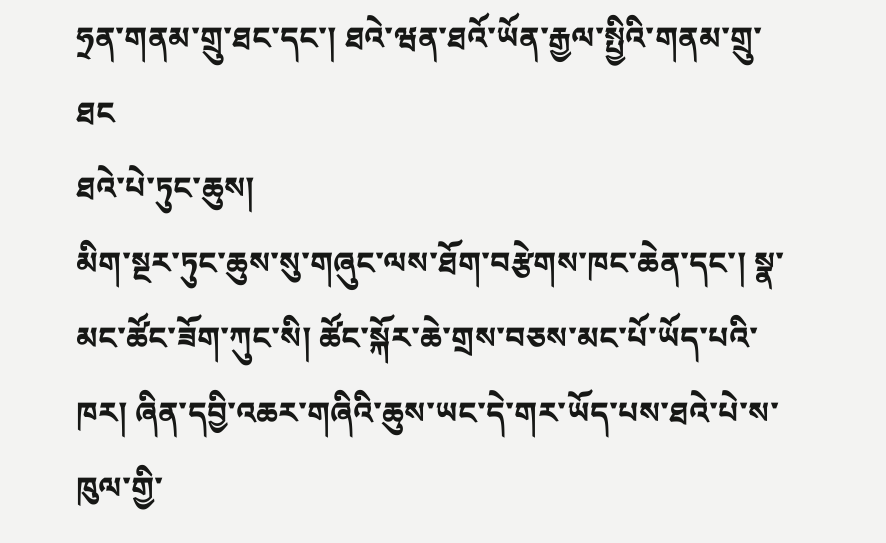ཧྲན་གནམ་གྲུ་ཐང་དང་། ཐའེ་ཝན་ཐའོ་ཡོན་རྒྱལ་སྤྱིའི་གནམ་གྲུ་ཐང
ཐའེ་པེ་ཏུང་ཆུས།
མིག་སྔར་ཏུང་ཆུས་སུ་གཞུང་ལས་ཐོག་བརྩེགས་ཁང་ཆེན་དང་། སྣ་མང་ཚོང་ཟོག་ཀུང་སི། ཚོང་སྐོར་ཆེ་གྲས་བཅས་མང་པོ་ཡོད་པའི་ཁར། ཞིན་དབྱི་འཆར་གཞིའི་ཆུས་ཡང་དེ་གར་ཡོད་པས་ཐའེ་པེ་ས་ཁུལ་གྱི་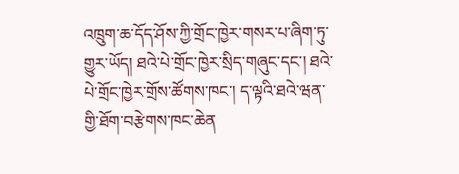འཁྲུག་ཆ་དོད་ཤོས་ཀྱི་གྲོང་ཁྱེར་གསར་པ་ཞིག་ཏུ་གྱུར་ཡོད། ཐའེ་པེ་གྲོང་ཁྱེར་སྲིད་གཞུང་དང་། ཐའེ་པེ་གྲོང་ཁྱེར་གྲོས་ཚོགས་ཁང་། ད་ལྟའི་ཐའེ་ཝན་གྱི་ཐོག་བརྩེགས་ཁང་ཆེན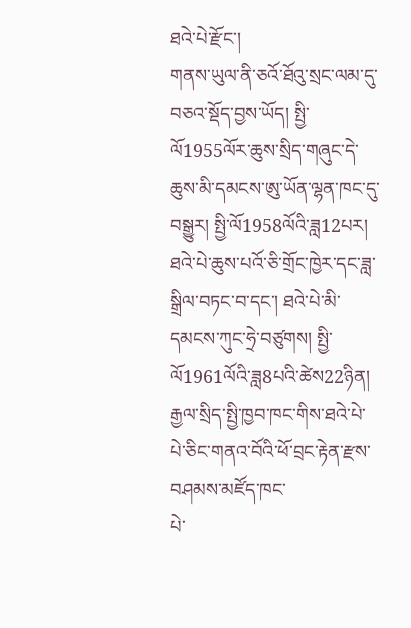ཐའེ་པེ་རྫོང་།
གནས་ཡུལ་ནི་ཅའོ་ཐོའུ་སྲང་ལམ་དུ་བཅའ་སྡོད་བྱས་ཡོད། སྤྱི་ལོ1955ལོར་ཆུས་སྲིད་གཞུང་དེ་ཆུས་མི་དམངས་ཨུ་ཡོན་ལྷན་ཁང་དུ་བསྒྱུར། སྤྱི་ལོ1958ལོའི་ཟླ12པར། ཐའེ་པེ་ཆུས་པའོ་ཅི་གྲོང་ཁྱེར་དང་ཟླ་སྒྲིལ་བཏང་བ་དང་། ཐའེ་པེ་མི་དམངས་ཀུང་ཧྲེ་བཙུགས། སྤྱི་ལོ1961ལོའི་ཟླ8པའི་ཚེས22ཉིན། རྒྱལ་སྲིད་སྤྱི་ཁྱབ་ཁང་གིས་ཐའེ་པེ་
པེ་ཅིང་གནའ་བོའི་ཕོ་བྲང་རྟེན་རྫས་བཤམས་མཛོད་ཁང་
པེ་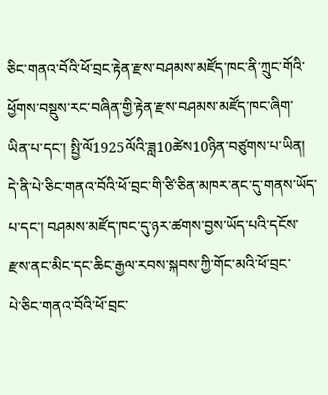ཅིང་གནའ་བོའི་ཕོ་བྲང་རྟེན་རྫས་བཤམས་མཛོད་ཁང་ནི་ཀྲུང་གོའི་ཕྱོགས་བསྡུས་རང་བཞིན་གྱི་རྟེན་རྫས་བཤམས་མཛོད་ཁང་ཞིག་ཡིན་པ་དང་། སྤྱི་ལོ1925ལོའི་ཟླ10ཚེས10ཉིན་བཙུགས་པ་ཡིན། དེ་ནི་པེ་ཅིང་གནའ་བོའི་ཕོ་བྲང་གི་ཙི་ཅིན་མཁར་ནང་དུ་གནས་ཡོད་པ་དང་། བཤམས་མཛོད་ཁང་དུ་ཉར་ཚགས་བྱས་ཡོད་པའི་དངོས་རྫས་ནང་མིང་དང་ཆིང་རྒྱལ་རབས་སྐབས་ཀྱི་གོང་མའི་ཕོ་བྲང་
པེ་ཅིང་གནའ་བོའི་ཕོ་བྲང་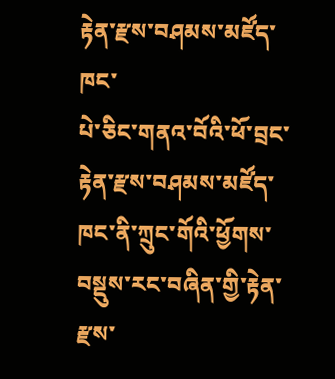རྟེན་རྫས་བཤམས་མཛོད་ཁང་
པེ་ཅིང་གནའ་བོའི་ཕོ་བྲང་རྟེན་རྫས་བཤམས་མཛོད་ཁང་ནི་ཀྲུང་གོའི་ཕྱོགས་བསྡུས་རང་བཞིན་གྱི་རྟེན་རྫས་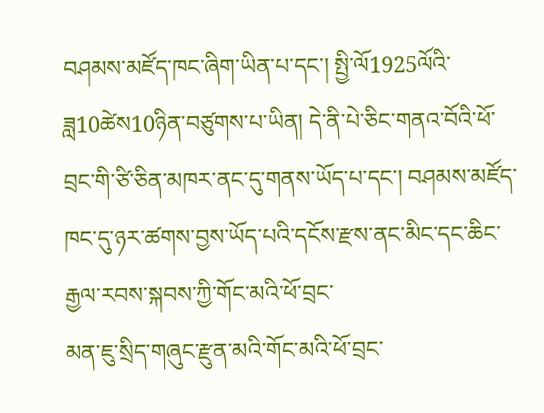བཤམས་མཛོད་ཁང་ཞིག་ཡིན་པ་དང་། སྤྱི་ལོ1925ལོའི་ཟླ10ཚེས10ཉིན་བཙུགས་པ་ཡིན། དེ་ནི་པེ་ཅིང་གནའ་བོའི་ཕོ་བྲང་གི་ཙི་ཅིན་མཁར་ནང་དུ་གནས་ཡོད་པ་དང་། བཤམས་མཛོད་ཁང་དུ་ཉར་ཚགས་བྱས་ཡོད་པའི་དངོས་རྫས་ནང་མིང་དང་ཆིང་རྒྱལ་རབས་སྐབས་ཀྱི་གོང་མའི་ཕོ་བྲང་
མན་ཇུ་སྲིད་གཞུང་རྫུན་མའི་གོང་མའི་ཕོ་བྲང་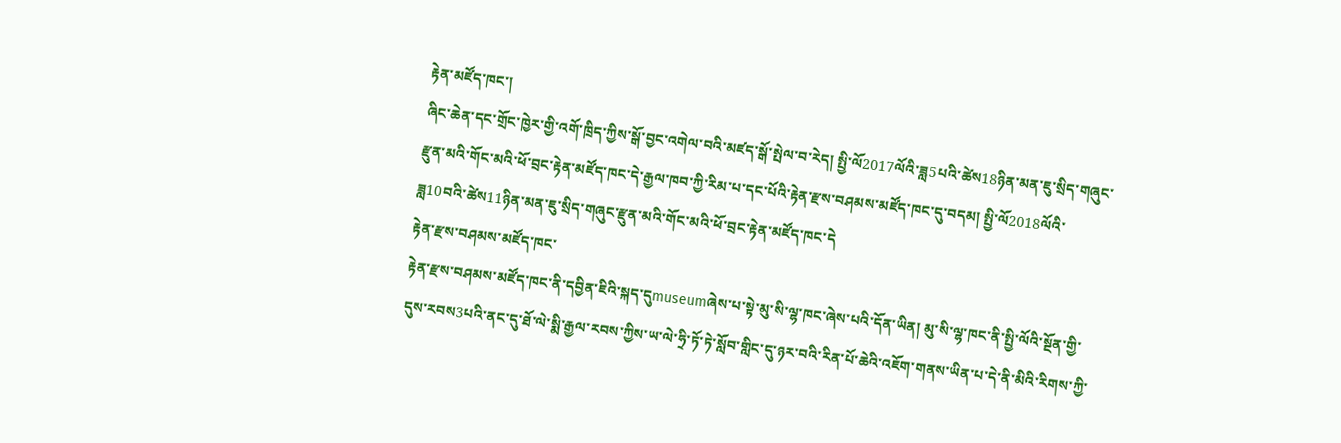རྟེན་མཛོད་ཁང་།
ཞིང་ཆེན་དང་གྲོང་ཁྱེར་གྱི་འགོ་ཁྲིད་ཀྱིས་སྒོ་བྱང་འགེལ་བའི་མཛད་སྒོ་སྤེལ་བ་རེད། སྤྱི་ལོ2017ལོའི་ཟླ5པའི་ཚེས18ཉིན་མན་ཇུ་སྲིད་གཞུང་རྫུན་མའི་གོང་མའི་ཕོ་བྲང་རྟེན་མཛོད་ཁང་དེ་རྒྱལ་ཁབ་ཀྱི་རིམ་པ་དང་པོའི་རྟེན་རྫས་བཤམས་མཛོད་ཁང་དུ་བདམ། སྤྱི་ལོ2018ལོའི་ཟླ10བའི་ཚེས11ཉིན་མན་ཇུ་སྲིད་གཞུང་རྫུན་མའི་གོང་མའི་ཕོ་བྲང་རྟེན་མཛོད་ཁང་དེ
རྟེན་རྫས་བཤམས་མཛོད་ཁང་
རྟེན་རྫས་བཤམས་མཛོད་ཁང་ནི་དབྱིན་ཇིའི་སྐད་དུmuseumཞེས་པ་སྟེ་མུ་སི་ལྷ་ཁང་ཞེས་པའི་དོན་ཡིན། མུ་སི་ལྷ་ཁང་ནི་སྤྱི་ལོའི་སྔོན་གྱི་དུས་རབས3པའི་ནང་དུ་ཐོ་ལེ་སྨི་རྒྱལ་རབས་ཀྱིས་ཡ་ལེ་ཧྲི་ཏོ་ཏེ་སློབ་གླིང་དུ་ཉར་བའི་རིན་པོ་ཆེའི་འཇོག་གནས་ཡིན་པ་དེ་ནི་མིའི་རིགས་ཀྱི་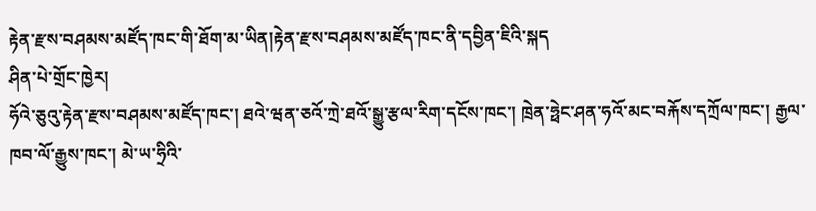རྟེན་རྫས་བཤམས་མཛོད་ཁང་གི་ཐོག་མ་ཡིན།རྟེན་རྫས་བཤམས་མཛོད་ཁང་ནི་དབྱིན་ཇིའི་སྐད
ཤིན་པེ་གྲོང་ཁྱེར།
ཧོའེ་ཅུའུ་རྟེན་རྫས་བཤམས་མཛོད་ཁང་། ཐའེ་ཝན་ཅའོ་ཀྲེ་ཐའོ་སྒྱུ་རྩལ་རིག་དངོས་ཁང་། ཁྲེན་ཧྥེང་ཤན་ཧའོ་མང་བརྐོས་དཀྲོལ་ཁང་། རྒྱལ་ཁབ་ལོ་རྒྱུས་ཁང་། མེ་ཡ་ཧྲིའི་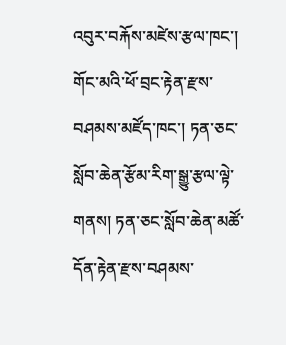འབུར་བརྐོས་མཛེས་རྩལ་ཁང་། གོང་མའི་ཕོ་བྲང་རྟེན་རྫས་བཤམས་མཛོད་ཁང་། ཏན་ཅང་སློབ་ཆེན་རྩོམ་རིག་སྒྱུ་རྩལ་ལྟེ་གནས། ཏན་ཅང་སློབ་ཆེན་མཚོ་དོན་རྟེན་རྫས་བཤམས་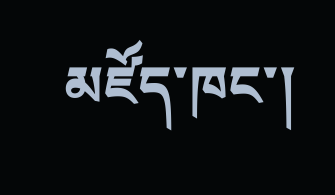མཛོད་ཁང་།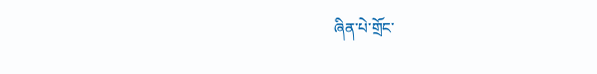ཞིན་པེ་གྲོང་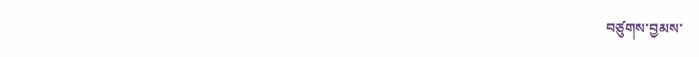བཙུགས་བྱམས་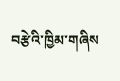བརྩེའི་ཁྱིམ་གཞིས